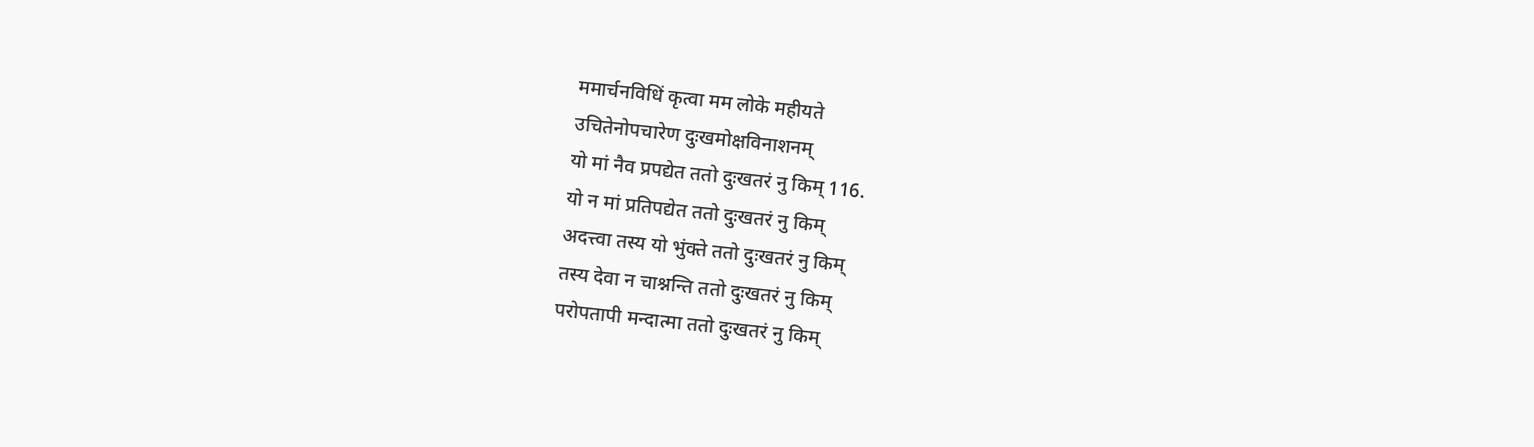ममार्चनविधिं कृत्वा मम लोके महीयते
उचितेनोपचारेण दुःखमोक्षविनाशनम्
यो मां नैव प्रपद्येत ततो दुःखतरं नु किम् 116.
यो न मां प्रतिपद्येत ततो दुःखतरं नु किम्
अदत्त्वा तस्य यो भुंक्ते ततो दुःखतरं नु किम्
तस्य देवा न चाश्नन्ति ततो दुःखतरं नु किम्
परोपतापी मन्दात्मा ततो दुःखतरं नु किम्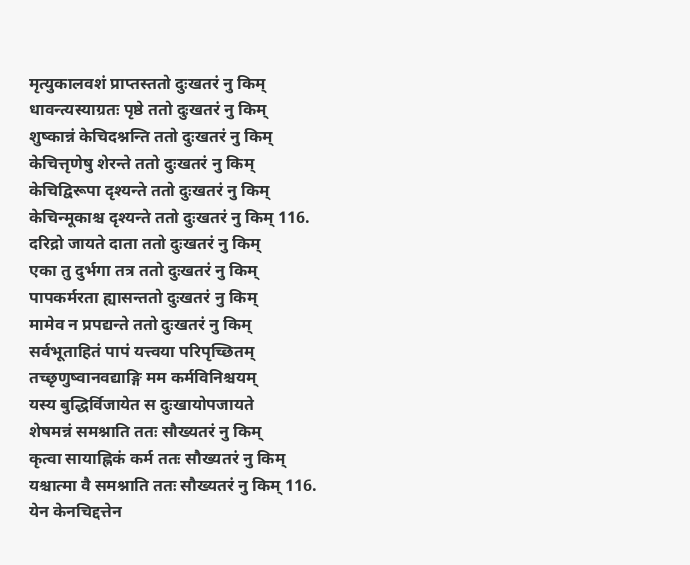मृत्युकालवशं प्राप्तस्ततो दुःखतरं नु किम्
धावन्त्यस्याग्रतः पृष्ठे ततो दुःखतरं नु किम्
शुष्कान्नं केचिदश्नन्ति ततो दुःखतरं नु किम्
केचित्तृणेषु शेरन्ते ततो दुःखतरं नु किम्
केचिद्विरूपा दृश्यन्ते ततो दुःखतरं नु किम्
केचिन्मूकाश्च दृश्यन्ते ततो दुःखतरं नु किम् 116.
दरिद्रो जायते दाता ततो दुःखतरं नु किम्
एका तु दुर्भगा तत्र ततो दुःखतरं नु किम्
पापकर्मरता ह्यासन्ततो दुःखतरं नु किम्
मामेव न प्रपद्यन्ते ततो दुःखतरं नु किम्
सर्वभूताहितं पापं यत्त्वया परिपृच्छितम्
तच्छृणुष्वानवद्याङ्गि मम कर्मविनिश्चयम्
यस्य बुद्धिर्विजायेत स दुःखायोपजायते
शेषमन्नं समश्नाति ततः सौख्यतरं नु किम्
कृत्वा सायाह्निकं कर्म ततः सौख्यतरं नु किम्
यश्चात्मा वै समश्नाति ततः सौख्यतरं नु किम् 116.
येन केनचिद्दत्तेन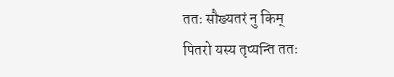ततः सौख्यतरं नु किम्
पितरो यस्य तृप्यन्ति ततः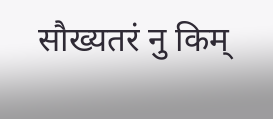सौख्यतरं नु किम्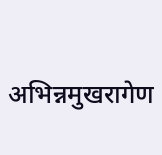अभिन्नमुखरागेण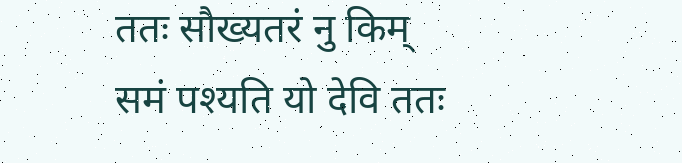ततः सौख्यतरं नु किम्
समं पश्यति यो देवि ततः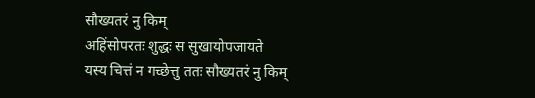सौख्यतरं नु किम्
अहिंसोपरतः शुद्धः स सुखायोपजायते
यस्य चित्तं न गच्छेत्तु ततः सौख्यतरं नु किम्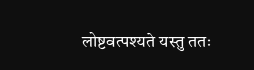लोष्टवत्पश्यते यस्तु ततः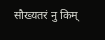सौख्यतरं नु किम्